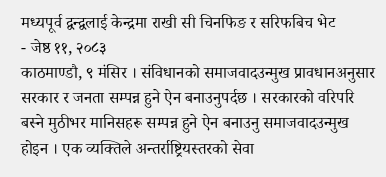मध्यपूर्व द्वन्द्वलाई केन्द्रमा राखी सी चिनफिङ र सरिफबिच भेट
- जेष्ठ ११, २०८३
काठमाण्डौ, ९ मंसिर । संविधानको समाजवादउन्मुख प्रावधानअनुसार सरकार र जनता सम्पन्न हुने ऐन बनाउनुपर्दछ । सरकारको वरिपरि बस्ने मुठीभर मानिसहरू सम्पन्न हुने ऐन बनाउनु समाजवादउन्मुख होइन । एक व्यक्तिले अन्तर्राष्ट्रियस्तरको सेवा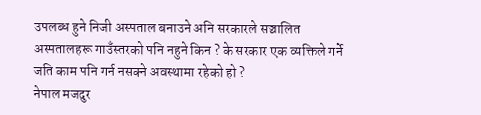उपलब्ध हुने निजी अस्पताल बनाउने अनि सरकारले सञ्चालित अस्पतालहरू गाउँस्तरको पनि नहुने किन ? के सरकार एक व्यक्तिले गर्ने जति काम पनि गर्न नसक्ने अवस्थामा रहेको हो ?
नेपाल मजदुर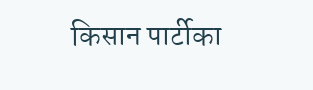किसान पार्टीका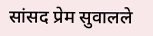सांसद प्रेम सुवालले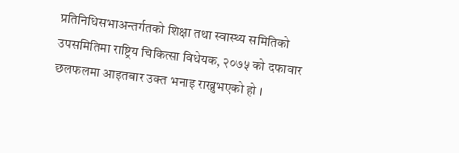प्रतिनिधिसभाअन्तर्गतको शिक्षा तथा स्वास्थ्य समितिको उपसमितिमा राष्ट्रिय चिकित्सा विधेयक, २०७५ को दफावार छलफलमा आइतबार उक्त भनाइ राख्नुभएको हो ।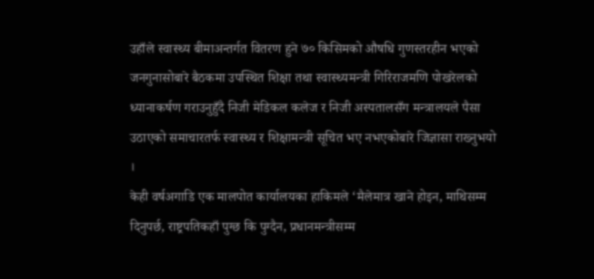उहाँले स्वास्थ्य बीमाअन्तर्गत वितरण हुने ७० किसिमको औषधि गुणस्तरहीन भएको जनगुनासोबारे बैठकमा उपस्थित शिक्षा तथा स्वास्थ्यमन्त्री गिरिराजमणि पोखरेलको ध्यानाकर्षण गराउनुहुँदै निजी मेडिकल कलेज र निजी अस्पतालसँग मन्त्रालयले पैसा उठाएको समाचारतर्फ स्वास्थ्य र शिक्षामन्त्री सूचित भए नभएकोबारे जिज्ञासा राख्नुभयो ।
केही वर्षअगाडि एक मालपोत कार्यालयका हाकिमले ‘मैलेमात्र खाने होइन, माथिसम्म दिनुपर्छ, राष्ट्रपतिकहाँ पुग्छ कि पुग्दैन, प्रधानमन्त्रीसम्म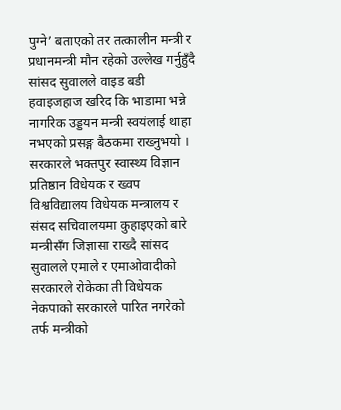पुग्ने’ बताएको तर तत्कालीन मन्त्री र प्रधानमन्त्री मौन रहेको उल्लेख गर्नुहुँदै सांसद सुवालले वाइड बडी हवाइजहाज खरिद कि भाडामा भन्ने नागरिक उड्डयन मन्त्री स्वयंलाई थाहा नभएको प्रसङ्ग बैठकमा राख्नुभयो ।
सरकारले भक्तपुर स्वास्थ्य विज्ञान प्रतिष्ठान विधेयक र ख्वप विश्वविद्यालय विधेयक मन्त्रालय र संसद सचिवालयमा कुहाइएको बारे मन्त्रीसँग जिज्ञासा राख्दै सांसद सुवालले एमाले र एमाओवादीको सरकारले रोकेका ती विधेयक नेकपाको सरकारले पारित नगरेको तर्फ मन्त्रीको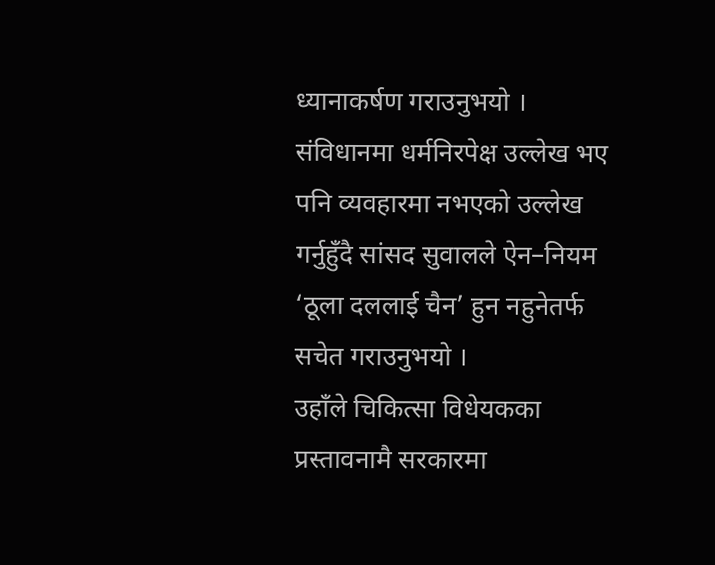ध्यानाकर्षण गराउनुभयो ।
संविधानमा धर्मनिरपेक्ष उल्लेख भए पनि व्यवहारमा नभएको उल्लेख गर्नुहुँदै सांसद सुवालले ऐन–नियम ‘ठूला दललाई चैन’ हुन नहुनेतर्फ सचेत गराउनुभयो ।
उहाँले चिकित्सा विधेयकका प्रस्तावनामै सरकारमा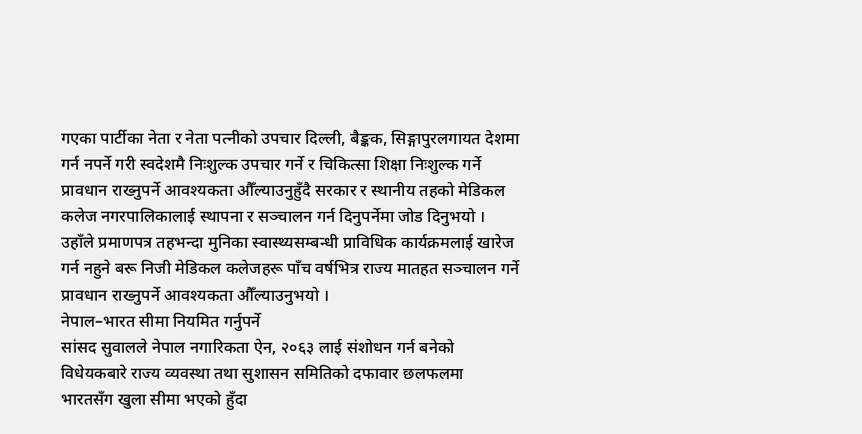गएका पार्टीका नेता र नेता पत्नीको उपचार दिल्ली, बैङ्कक, सिङ्गापुरलगायत देशमा गर्न नपर्ने गरी स्वदेशमै निःशुल्क उपचार गर्ने र चिकित्सा शिक्षा निःशुल्क गर्ने प्रावधान राख्नुपर्ने आवश्यकता औँल्याउनुहुँदै सरकार र स्थानीय तहको मेडिकल कलेज नगरपालिकालाई स्थापना र सञ्चालन गर्न दिनुपर्नेमा जोड दिनुभयो ।
उहाँले प्रमाणपत्र तहभन्दा मुनिका स्वास्थ्यसम्बन्धी प्राविधिक कार्यक्रमलाई खारेज गर्न नहुने बरू निजी मेडिकल कलेजहरू पाँच वर्षभित्र राज्य मातहत सञ्चालन गर्ने प्रावधान राख्नुपर्ने आवश्यकता औँल्याउनुभयो ।
नेपाल–भारत सीमा नियमित गर्नुपर्ने
सांसद सुवालले नेपाल नगारिकता ऐन, २०६३ लाई संशोधन गर्न बनेको विधेयकबारे राज्य व्यवस्था तथा सुशासन समितिको दफावार छलफलमा भारतसँग खुला सीमा भएको हुँदा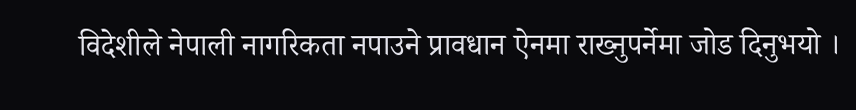विदेशीले नेपाली नागरिकता नपाउने प्रावधान ऐनमा राख्नुपर्नेमा जोड दिनुभयो ।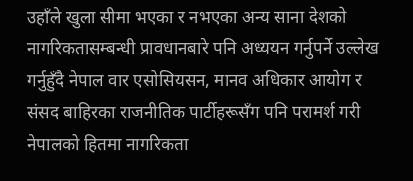उहाँले खुला सीमा भएका र नभएका अन्य साना देशको नागरिकतासम्बन्धी प्रावधानबारे पनि अध्ययन गर्नुपर्ने उल्लेख गर्नुहुँदै नेपाल वार एसोसियसन, मानव अधिकार आयोग र संसद बाहिरका राजनीतिक पार्टीहरूसँग पनि परामर्श गरी नेपालको हितमा नागरिकता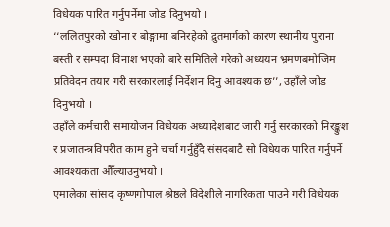विधेयक पारित गर्नुपर्नेमा जोड दिनुभयो ।
‘‘ललितपुरको खोना र बोङ्गामा बनिरहेको द्रुतमार्गको कारण स्थानीय पुराना बस्ती र सम्पदा विनाश भएको बारे समितिले गरेको अध्ययन भ्रमणबमोजिम प्रतिवेदन तयार गरी सरकारलाई निर्देशन दिनु आवश्यक छ’’, उहाँले जोड दिनुभयो ।
उहाँले कर्मचारी समायोजन विधेयक अध्यादेशबाट जारी गर्नु सरकारको निरङ्कुश र प्रजातन्त्रविपरीत काम हुने चर्चा गर्नुहुँदै संसदबाटै सो विधेयक पारित गर्नुपर्ने आवश्यकता औँल्याउनुभयो ।
एमालेका सांसद कृष्णगोपाल श्रेष्ठले विदेशीले नागरिकता पाउने गरी विधेयक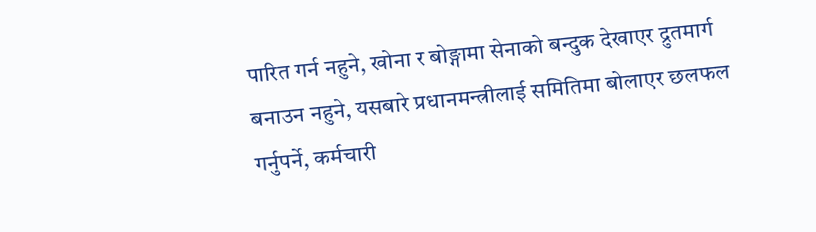पारित गर्न नहुने, खोना र बोङ्गामा सेनाको बन्दुक देखाएर द्रुतमार्ग बनाउन नहुने, यसबारे प्रधानमन्त्रीलाई समितिमा बोलाएर छलफल गर्नुपर्ने, कर्मचारी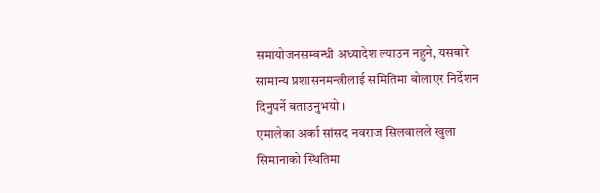समायोजनसम्बन्धी अध्यादेश ल्याउन नहुने, यसबारे सामान्य प्रशासनमन्त्रीलाई समितिमा बोलाएर निर्देशन दिनुपर्ने बताउनुभयो ।
एमालेका अर्का सांसद नवराज सिलवालले खुला सिमानाको स्थितिमा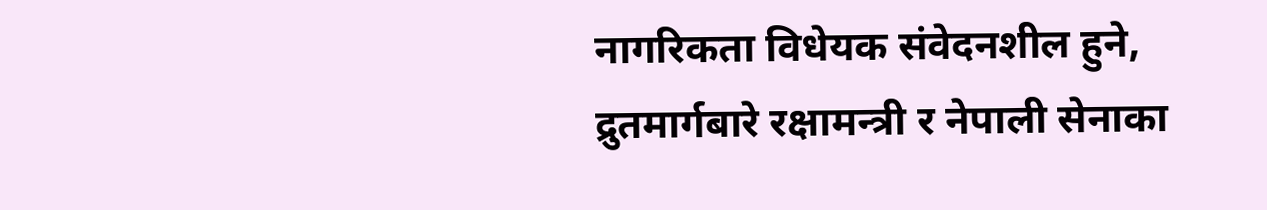नागरिकता विधेयक संवेदनशील हुने, द्रुतमार्गबारे रक्षामन्त्री र नेपाली सेनाका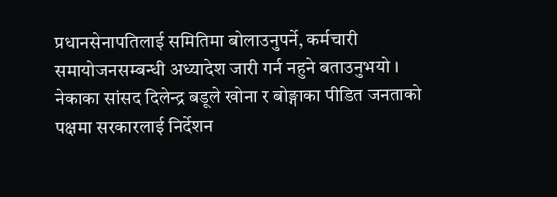प्रधानसेनापतिलाई समितिमा बोलाउनुपर्ने, कर्मचारी समायोजनसम्बन्धी अध्यादेश जारी गर्न नहुने बताउनुभयो ।
नेकाका सांसद दिलेन्द्र बडूले खोना र बोङ्गाका पीडित जनताको पक्षमा सरकारलाई निर्देशन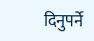दिनुपर्ने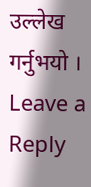उल्लेख गर्नुभयो ।
Leave a Reply